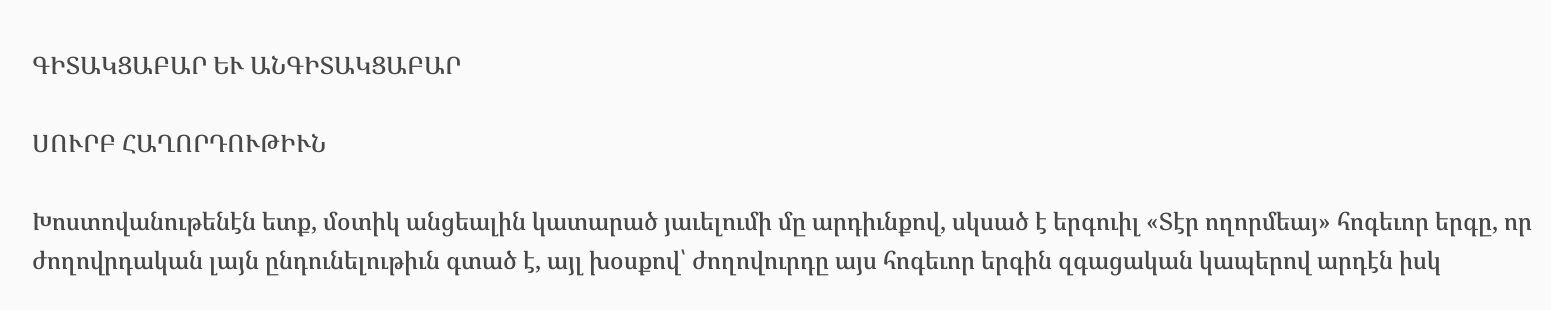ԳԻՏԱԿՑԱԲԱՐ ԵՒ ԱՆԳԻՏԱԿՑԱԲԱՐ

ՍՈՒՐԲ ՀԱՂՈՐԴՈՒԹԻՒՆ

Խոստովանութենէն ետք, մօտիկ անցեալին կատարած յաւելումի մը արդիւնքով, սկսած է երգուիլ «Տէր ողորմեայ» հոգեւոր երգը, որ ժողովրդական լայն ընդունելութիւն գտած է, այլ խօսքով՝ ժողովուրդը այս հոգեւոր երգին զգացական կապերով արդէն իսկ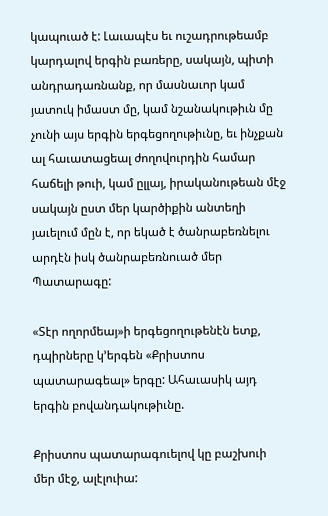կապուած է: Լաւապէս եւ ուշադրութեամբ կարդալով երգին բառերը, սակայն, պիտի անդրադառնանք, որ մասնաւոր կամ յատուկ իմաստ մը, կամ նշանակութիւն մը չունի այս երգին երգեցողութիւնը, եւ ինչքան ալ հաւատացեալ ժողովուրդին համար հաճելի թուի, կամ ըլլայ, իրականութեան մէջ սակայն ըստ մեր կարծիքին անտեղի յաւելում մըն է, որ եկած է ծանրաբեռնելու արդէն իսկ ծանրաբեռնուած մեր Պատարագը:

«Տէր ողորմեայ»ի երգեցողութենէն ետք, դպիրները կ՚երգեն «Քրիստոս պատարագեալ» երգը: Ահաւասիկ այդ երգին բովանդակութիւնը.

Քրիստոս պատարագուելով կը բաշխուի մեր մէջ, ալէլուիա: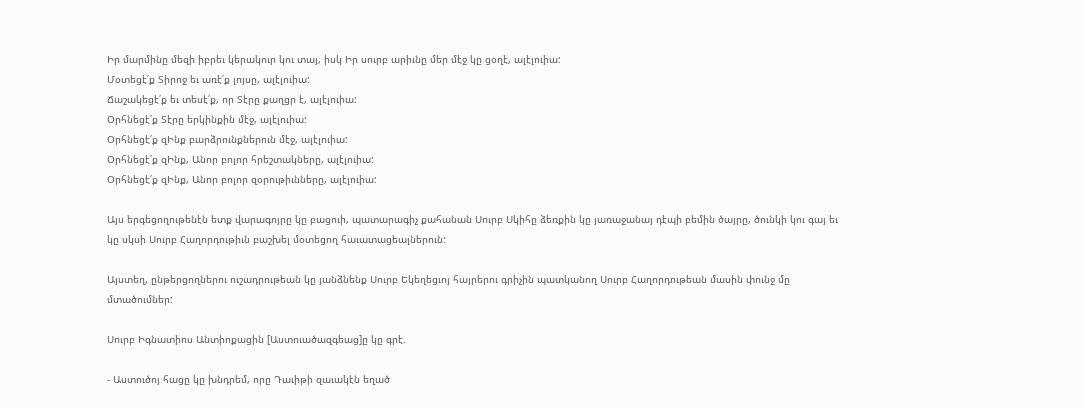Իր մարմինը մեզի իբրեւ կերակուր կու տայ, իսկ Իր սուրբ արիւնը մեր մէջ կը ցօղէ, ալէլուիա:
Մօտեցէ՛ք Տիրոջ եւ առէ՛ք լոյսը, ալէլուիա:
Ճաշակեցէ՛ք եւ տեսէ՛ք, որ Տէրը քաղցր է, ալէլուիա:
Օրհնեցէ՛ք Տէրը երկինքին մէջ, ալէլուիա:
Օրհնեցէ՛ք զԻնք բարձրունքներուն մէջ, ալէլուիա:
Օրհնեցէ՛ք զԻնք, Անոր բոլոր հրեշտակները, ալէլուիա:
Օրհնեցէ՛ք զԻնք, Անոր բոլոր զօրութիւնները, ալէլուիա:

Այս երգեցողութենէն ետք վարագոյրը կը բացուի, պատարագիչ քահանան Սուրբ Սկիհը ձեռքին կը յառաջանայ դէպի բեմին ծայրը, ծունկի կու գայ եւ կը սկսի Սուրբ Հաղորդութիւն բաշխել մօտեցող հաւատացեալներուն:

Այստեղ, ընթերցողներու ուշադրութեան կը յանձնենք Սուրբ Եկեղեցւոյ հայրերու գրիչին պատկանող Սուրբ Հաղորդութեան մասին փունջ մը մտածումներ:

Սուրբ Իգնատիոս Անտիոքացին [Աստուածազգեաց]ը կը գրէ.

- Աստուծոյ հացը կը խնդրեմ, որը Դաւիթի զաւակէն եղած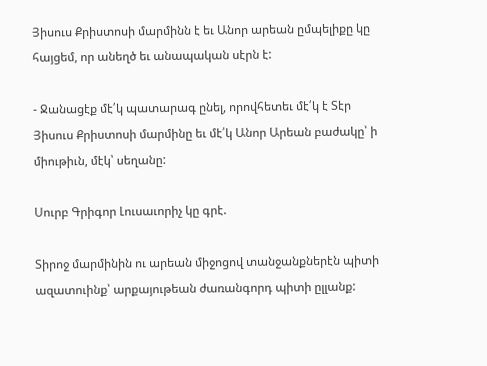Յիսուս Քրիստոսի մարմինն է եւ Անոր արեան ըմպելիքը կը հայցեմ, որ անեղծ եւ անապական սէրն է:

- Ջանացէք մէ՛կ պատարագ ընել, որովհետեւ մէ՛կ է Տէր Յիսուս Քրիստոսի մարմինը եւ մէ՛կ Անոր Արեան բաժակը՝ ի միութիւն, մէկ՝ սեղանը:

Սուրբ Գրիգոր Լուսաւորիչ կը գրէ.

Տիրոջ մարմինին ու արեան միջոցով տանջանքներէն պիտի ազատուինք՝ արքայութեան ժառանգորդ պիտի ըլլանք: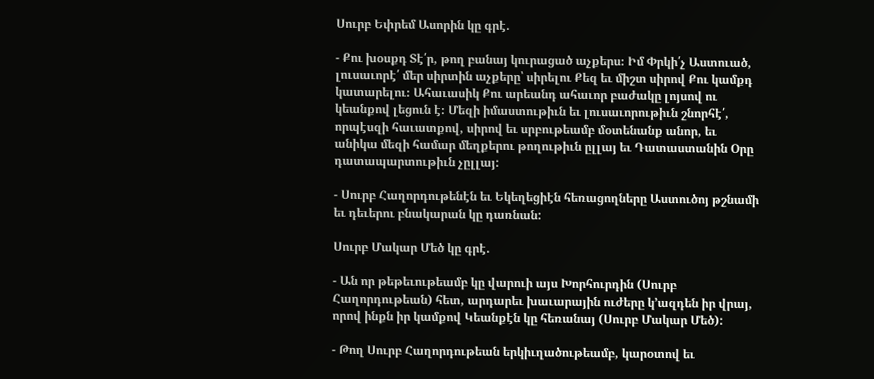Սուրբ Եփրեմ Ասորին կը գրէ.

- Քու խօսքդ Տէ՛ր, թող բանայ կուրացած աչքերս։ Իմ Փրկի՛չ Աստուած, լուսաւորէ՛ մեր սիրտին աչքերը՝ սիրելու Քեզ եւ միշտ սիրով Քու կամքդ կատարելու։ Ահաւասիկ Քու արեանդ ահաւոր բաժակը լոյսով ու կեանքով լեցուն է։ Մեզի իմաստութիւն եւ լուսաւորութիւն շնորհէ՛, որպէսզի հաւատքով, սիրով եւ սրբութեամբ մօտենանք անոր, եւ անիկա մեզի համար մեղքերու թողութիւն ըլլայ եւ Դատաստանին Օրը դատապարտութիւն չըլլայ:

- Սուրբ Հաղորդութենէն եւ Եկեղեցիէն հեռացողները Աստուծոյ թշնամի եւ դեւերու բնակարան կը դառնան:

Սուրբ Մակար Մեծ կը գրէ.

- Ան որ թեթեւութեամբ կը վարուի այս Խորհուրդին (Սուրբ Հաղորդութեան) հետ, արդարեւ խաւարային ուժերը կ՚ազդեն իր վրայ, որով ինքն իր կամքով Կեանքէն կը հեռանայ (Սուրբ Մակար Մեծ):

- Թող Սուրբ Հաղորդութեան երկիւղածութեամբ, կարօտով եւ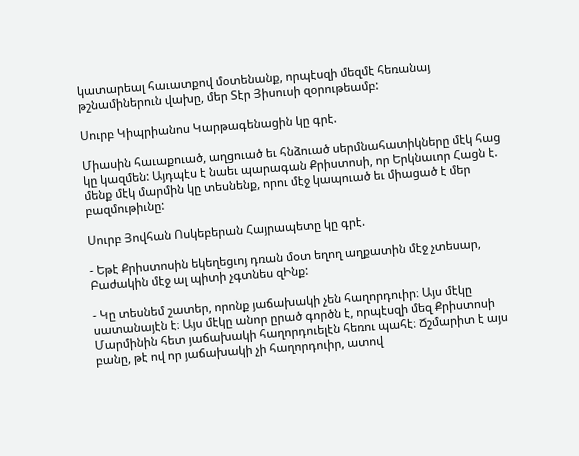կատարեալ հաւատքով մօտենանք, որպէսզի մեզմէ հեռանայ թշնամիներուն վախը, մեր Տէր Յիսուսի զօրութեամբ:

Սուրբ Կիպրիանոս Կարթագենացին կը գրէ.

Միասին հաւաքուած, աղցուած եւ հնձուած սերմնահատիկները մէկ հաց կը կազմեն: Այդպէս է նաեւ պարագան Քրիստոսի, որ Երկնաւոր Հացն է. մենք մէկ մարմին կը տեսնենք, որու մէջ կապուած եւ միացած է մեր բազմութիւնը:

Սուրբ Յովհան Ոսկեբերան Հայրապետը կը գրէ.

- Եթէ Քրիստոսին եկեղեցւոյ դռան մօտ եղող աղքատին մէջ չտեսար, Բաժակին մէջ ալ պիտի չգտնես զԻնք:

- Կը տեսնեմ շատեր, որոնք յաճախակի չեն հաղորդուիր։ Այս մէկը սատանայէն է։ Այս մէկը անոր ըրած գործն է, որպէսզի մեզ Քրիստոսի Մարմինին հետ յաճախակի հաղորդուելէն հեռու պահէ։ Ճշմարիտ է այս բանը, թէ ով որ յաճախակի չի հաղորդուիր, ատով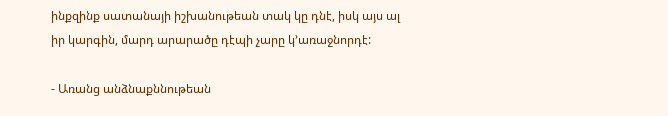ինքզինք սատանայի իշխանութեան տակ կը դնէ, իսկ այս ալ իր կարգին, մարդ արարածը դէպի չարը կ՚առաջնորդէ:

- Առանց անձնաքննութեան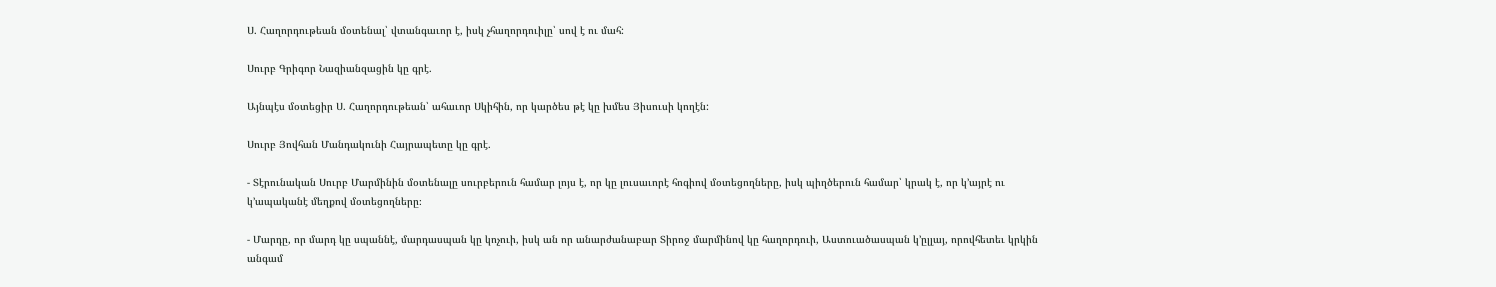Ս. Հաղորդութեան մօտենալ՝ վտանգաւոր է, իսկ չհաղորդուիլը՝ սով է ու մահ:

Սուրբ Գրիգոր Նազիանզացին կը գրէ.

Այնպէս մօտեցիր Ս. Հաղորդութեան՝ ահաւոր Սկիհին, որ կարծես թէ կը խմես Յիսուսի կողէն:

Սուրբ Յովհան Մանդակունի Հայրապետը կը գրէ.

- Տէրունական Սուրբ Մարմինին մօտենալը սուրբերուն համար լոյս է, որ կը լուսաւորէ հոգիով մօտեցողները, իսկ պիղծերուն համար՝ կրակ է, որ կ՚այրէ ու կ՚ապականէ մեղքով մօտեցողները։

- Մարդը, որ մարդ կը սպաննէ, մարդասպան կը կոչուի, իսկ ան որ անարժանաբար Տիրոջ մարմինով կը հաղորդուի, Աստուածասպան կ՚ըլլայ, որովհետեւ կրկին անգամ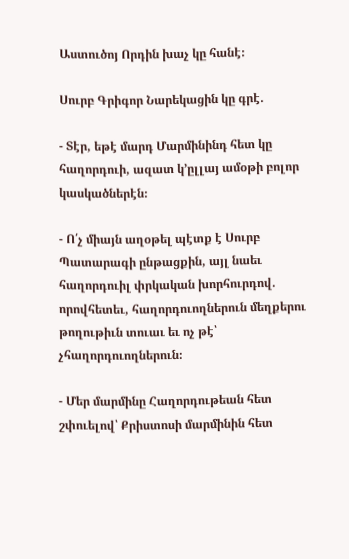Աստուծոյ Որդին խաչ կը հանէ։

Սուրբ Գրիգոր Նարեկացին կը գրէ.

- Տէր, եթէ մարդ Մարմինինդ հետ կը հաղորդուի, ազատ կ՚ըլլայ ամօթի բոլոր կասկածներէն։

- Ո՛չ միայն աղօթել պէտք է Սուրբ Պատարագի ընթացքին, այլ նաեւ հաղորդուիլ փրկական խորհուրդով. որովհետեւ, հաղորդուողներուն մեղքերու թողութիւն տուաւ եւ ոչ թէ՝ չհաղորդուողներուն։

- Մեր մարմինը Հաղորդութեան հետ շփուելով՝ Քրիստոսի մարմինին հետ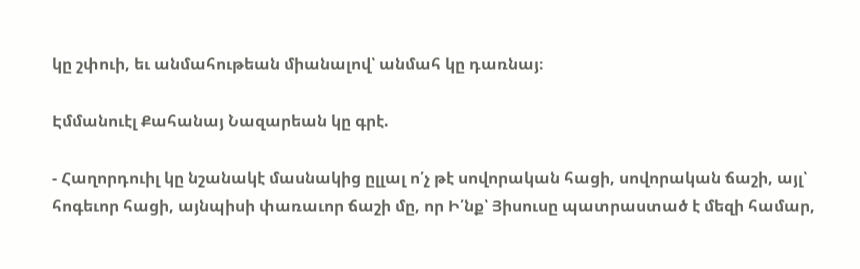կը շփուի, եւ անմահութեան միանալով՝ անմահ կը դառնայ։

Էմմանուէլ Քահանայ Նազարեան կը գրէ.

- Հաղորդուիլ կը նշանակէ մասնակից ըլլալ ո՛չ թէ սովորական հացի, սովորական ճաշի, այլ՝ հոգեւոր հացի, այնպիսի փառաւոր ճաշի մը, որ Ի՛նք՝ Յիսուսը պատրաստած է մեզի համար,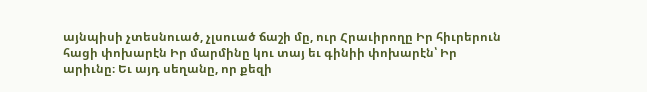այնպիսի չտեսնուած, չլսուած ճաշի մը, ուր Հրաւիրողը Իր հիւրերուն հացի փոխարէն Իր մարմինը կու տայ եւ գինիի փոխարէն՝ Իր արիւնը։ Եւ այդ սեղանը, որ քեզի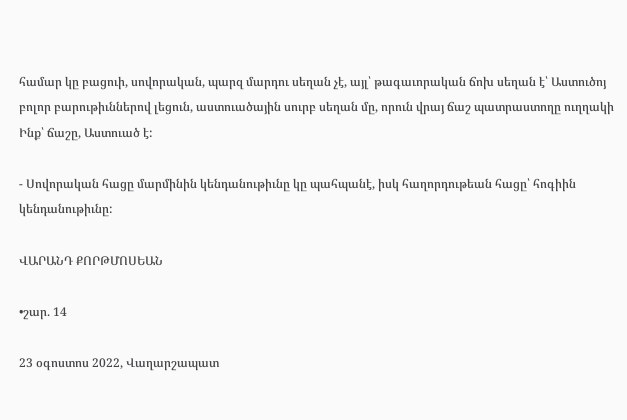համար կը բացուի, սովորական, պարզ մարդու սեղան չէ, այլ՝ թագաւորական ճոխ սեղան է՝ Աստուծոյ բոլոր բարութիւններով լեցուն, աստուածային սուրբ սեղան մը, որուն վրայ ճաշ պատրաստողը ուղղակի Ինք՝ ճաշը, Աստուած է:

- Սովորական հացը մարմինին կենդանութիւնը կը պահպանէ, իսկ հաղորդութեան հացը՝ հոգիին կենդանութիւնը:

ՎԱՐԱՆԴ ՔՈՐԹՄՈՍԵԱՆ

•շար. 14

23 օգոստոս 2022, Վաղարշապատ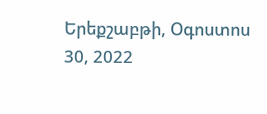Երեքշաբթի, Օգոստոս 30, 2022